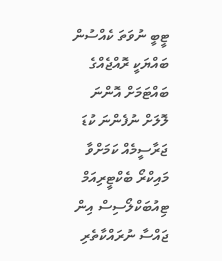ޓީބީ ނުވަތަ ކެއްސުން ބައްޔަކީ ރޮއްޖެއްގެ ބައްޓަމަށް އޮންނަ ލޮލަށް ނުފެންނަ ކުޑަ ޖަރާސީމެއް ކަމަށްވާ މައިކްރޯ ބެކްޓީރިއަމް ޓިއުބަކްލޯސިސް އިން ޖައްސާ ނުރައްކާތެރި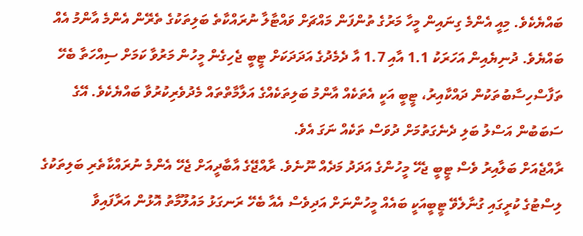ބައްޔެކެވެ. މިއީ އެންމެ ގިނައިން މީހާ މަރުގެ ތުންފަން މައްޗަށް ވައްޓާލާ ނުރައްކާތެ ބަލިތަކުގެ ތެރޭން އެންމެ އާންމު އެއް ބައްޔެވެ. ދުނިޔެއިން އަހަރަކު 1.1 އާއި 1.7 އާ ދެމެދުގެ އަދަދަކަށް ޓީބީ ޖެހިގެން މީހުން މަރުވާ ކަމަށް ސިއްހަތާ ބެހޭ ތަފާސްހިސާބުތަކުން ދައްކާއިރު، ޓީބީ އަކީ އެތަކެއް އާންމު ބަލިތަކެއްގެ އަލާމާތްތައް މެދުވެރިކުރުވާ ބައްޔެކެވެ. އޭގެ ސަބަބުން އަސްލު ބަލި ދެނެގަތުމަށް ދުވަސް ތަކެއް ނަގަ އެވެ.
ރާއްޖެއަށް ބަލާއިރު ވެސް ޓީބީ ޖެހޭ މީހުންގެ އަދަދު މަދެއް ނޫނެވެ. ރާއްޖޭގެ އާބާދީއަށް ޖެހޭ އެންމެ ނުރައްކާތެރި ބަލިތަކުގެ ލިސްޓުގެ ކުރީގައި ގުނާލެވޭ ޓީބީއަކީ ބައެއް މީހުންނަށް އަދިވެސް އެއާ ބެހޭ ރަނގަޅު މައުލޫމާތު އޮޅުން އަރާފައިވާ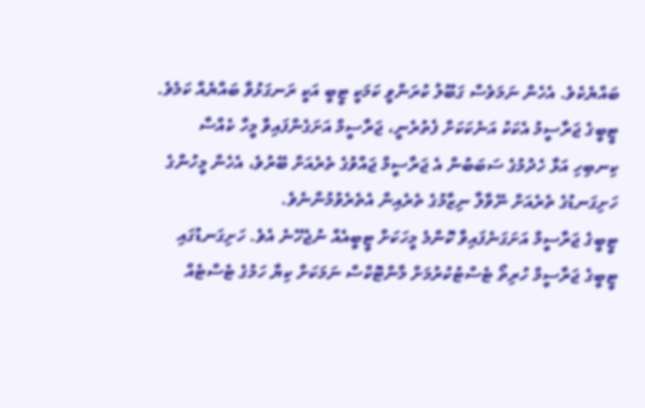ބައްޔެކެވެ. އެހެން ނަމަވެސް ގަބޫލު ކުރަންވީ ކަމަކީ ޓީބީ އަކީ ރަނގަޅުވާ ބައްޔެއް ކަމެވެ. ޓީބީގެ ޖަރާސީމު އެކަކު އަނެކަކަށް ފެތުރެނީ، ޖަރާސީމް އަށަގެންފައިވާ މީހާ ކެއްސާ ކިނބިހި އަޅާ ހެދުމުގެ ސަބަބުން އެ ޖަރާސީމް ޖައްވުގެ ތެރެއަށް ބޭރުވެ، އެހެން މީހުންގެ ހަށިގަނޑުގެ ތެރެއަށް ނޭވާލާ ނިޒާމުގެ ތެރެއިން އެތެރެވުމުންނެވެ.
ޓީބީގެ ޖަރާސީމް އަށަގަނެފައިވާ ކޮންމެ މީހަކަށް ޓީބީއެއް ނުޖެހޭނެ އެވެ. ހަށިގަނޑުގައި ޓީބީގެ ޖަރާސީމް ހުރިތޯ ޓެސްޓުކުރުމަށް މާންޓޮކްސް ނަމަކަށް ކިޔާ ހަމުގެ ޓެސްޓެއް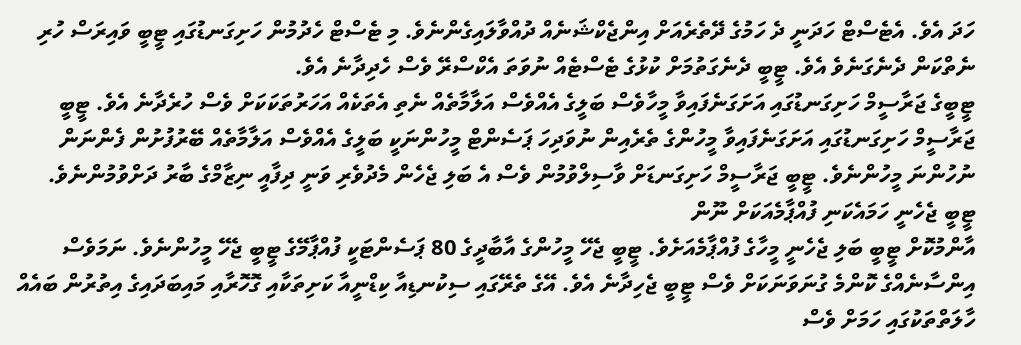ހަދަ އެވެ. އެޓެސްޓް ހަދަނީ ދެ ހަމުގެ ދޭތެރެއަށް އިންޖެކްޝަނެއް ދުއްވާލައިގެންނެވެ. މި ޓެސްޓް ހެދުމުން ހަށިގަނޑުގައި ޓީބީ ވައިރަސް ހުރި ނެތްކަން ދެނެގަނެވެ އެވެ. ޓީބީ ދެނެގަތުމަށް ކުޅުގެ ޓެސްޓެއް ނުވަތަ އެކްސްރޭ ވެސް ހެދިދާނެ އެވެ.
ޓީބީގެ ޖަރާސީމް ހަށިގަނޑުގައި އަށަގަނެފައިވާ މީހާވެސް ބަލީގެ އެއްވެސް އަލާމާތެއް ނެތި އެތަކެއް އަހަރުތަކަކަށް ވެސް ހުރެދާނެ އެވެ. ޓީބީ ޖަރާސީމް ހަށިގަނޑުގައި އަށަގަނެފައިވާ މީހުންގެ ތެރެއިން ނުވަދިހަ ޕަސެންޓް މީހުންނަކީ ބަލީގެ އެއްވެސް އަލާމާތެއް ބޭރުފުށުން ފެންނަން ނުހުންނަ މީހުންނެވެ. ޓީބީ ޖަރާސީމް ހަށިގަނޑަށް ވާސިލްވުމުން ވެސް އެ ބަލި ޖެހެން މެދުވެރި ވަނީ ދިފާއީ ނިޒާމްގެ ބާރު ދަށްވުމުންނެވެ.
ޓީބީ ޖެހެނީ ހަމައެކަނި ފުއްޕާމެއަކަށް ނޫން
އާންމުކޮށް ޓީބީ ބަލި ޖެހެނީ މީހާގެ ފުއްޕާމެއަށެވެ. ޓީބީ ޖެހޭ މީހުންގެ އާބާދީގެ 80 ޕަސެންޓަކީ ފުއްޕާމޭގެ ޓީބީ ޖެހޭ މީހުންނެވެ. ނަމަވެސް އިންސާނެއްގެ ކޮންމެ ގުނަވަނަކަށް ވެސް ޓީބީ ޖެހިދާނެ އެވެ. އޭގެ ތެރޭގައި ސިކުނޑިއާ ކިޑްނީއާ ކަށިތަކާއި ގޮހޮރާއި މައިބަދައިގެ އިތުރުން ބައެއް ހާލަތްތަކުގައި ހަމަށް ވެސް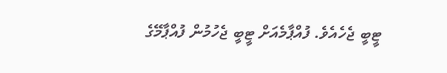ޓީބީ ޖެހެއެވެ. ފުއްޕާމެއަށް ޓީބީ ޖެހުމުން ފުއްޕާމޭގެ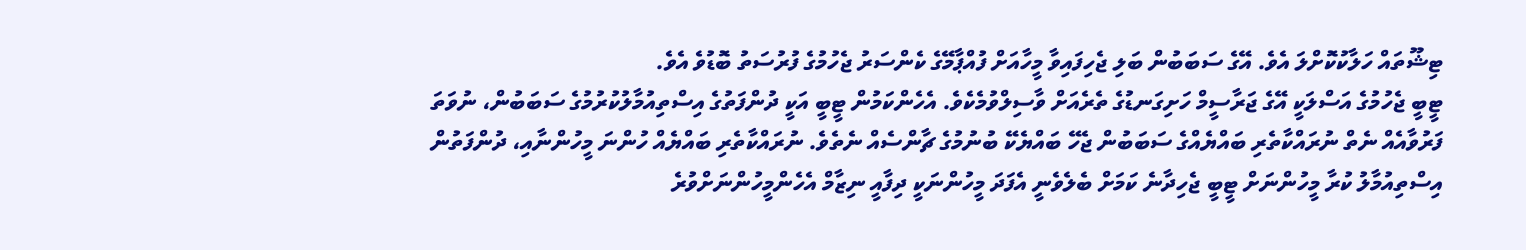ޓިޝޫތައް ހަލާކުކޮށްލަ އެވެ. އޭގެ ސަބަބުން ބަލި ޖެހިފައިވާ މީހާއަށް ފުއްޕާމޭގެ ކެންސަރު ޖެހުމުގެ ފުރުސަތު ބޮޑުވެ އެވެ.
ޓީބީ ޖެހުމުގެ އަސްލަކީ އޭގެ ޖަރާސީމް ހަށިގަނޑުގެ ތެރެއަށް ވާސިލްވުމެކެވެ. އެހެންކަމުން ޓީބީ އަކީ ދުންފަތުގެ އިސްތިއުމާލުކުރުމުގެ ސަބަބުން، ނުވަތަ ފަރުވާއެއް ނެތް ނުރައްކާތެރި ބައްޔެއްގެ ސަބަބުން ޖެހޭ ބައްޔެކޭ ބުނުމުގެ ޗާންސެއް ނެތެވެ. ނުރައްކާތެރި ބައްޔެއް ހުންނަ މީހުންނާއި، ދުންފަތުން އިސްތިއުމާލު ކުރާ މީހުންނަށް ޓީބީ ޖެހިދާނެ ކަމަށް ބެލެވެނީ އެފަދަ މީހުންނަކީ ދިފާއީ ނިޒާމް އެހެންމީހުންނަށްވުރެ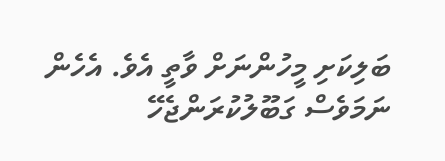ބަލިކަށި މީހުންނަށް ވާތީ އެވެ. އެހެން ނަމަވެސް ގަބޫލުކުރަންޖެހޭ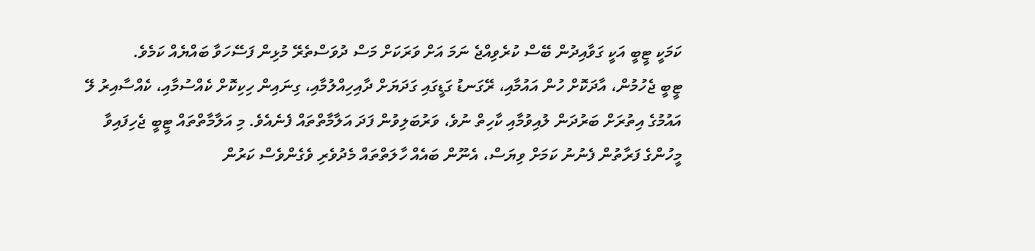ކަމަކީ ޓީބީ އަކީ ގަވާއިދުން ބޭސް ކުރެވިއްޖެ ނަމަ އަށް ވަރަކަށް މަސް ދުވަސްތެރޭ މުޅިން ފަސޭހަވާ ބައްޔެއް ކަމެވެ.
ޓީބީ ޖެހުމުން، އާދަކޮށް ހުން އައުމާއި، ރޭގަނޑު ގަޑީގައި ގަދަޔަށް ދާއިހިއްލުމާއި، ގިނައިން ހިކިކޮށް ކެއްސުމާއި، ކެއްސާއިރު ލޭ އައުމުގެ އިތުރަށް ބަރުދަން ލުއިވުމާއި ކާހިތް ނުވެ، ވަރުބަލިވުން ފަދަ އަލާމާތްތައް ފެނެއެވެ. މި އަލާމާތްތައް ޓީބީ ޖެހިފައިވާ މީހުންގެ ފަރާތުން ފެނުނު ކަމަށް ވިޔަސް، އެނޫން ބައެއް ހާލަތްތައް މެދުވެރި ވެގެންވެސް ކަރުން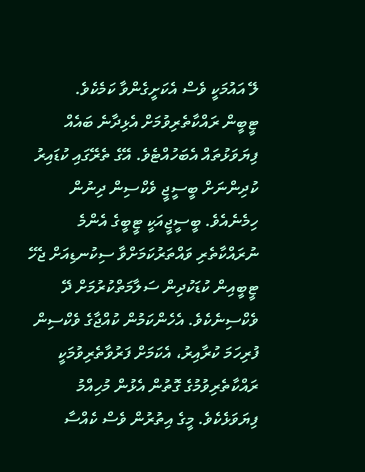ލޭ އައުމަކީ ވެސް އެކަށީގެންވާ ކަމެކެވެ.
ޓީބީން ރައްކާތެރިވުމަށް އެޅިދާނެ ބައެއް ފިޔަވަޅުތައް އެބަހުއްޓެވެ. އޭގެ ތެރޭގައި ކުޑައިރު ކުދިންނަށް ބީސީޖީ ވެކްސިން ދިނުން ހިމެނެއެވެ. ބީސީޖީއަކީ ޓީބީގެ އެންމެ ނުރައްކާތެރި ވައްތަރުކަމަށްވާ ސިކުނޑިއަށް ޖެހޭ ޓީބީއިން ކުޑަކުދިން ސަލާމަތްކުރުމަށް ދޭ ވެކްސިނެކެވެ. އެހެންކަމުން ކުއްޖާގެ ވެކްސިން ފުރިހަމަ ކުރާއިރު، އެކަމަށް ފަރުވާތެރިވުމަކީ ރައްކާތެރިވުމުގެ ގޮތުން އެޅުން މުހިއްމު ފިޔަވަޅެކެވެ. މީގެ އިތުރުން ވެސް ކެއްސާ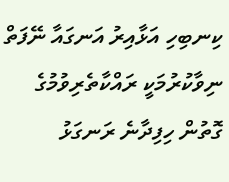ކިނބިހި އަޅާއިރު އަނގައާ ނޭފަތް ނިވާކުރުމަކީ ރައްކާތެރިވުމުގެ ގޮތުން ހިފިދާނެ ރަނގަޅު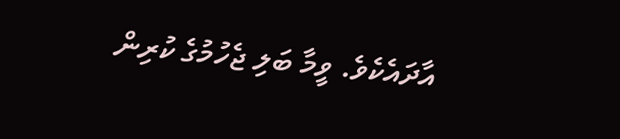އާދައެކެވެ. ވީމާ ބަލި ޖެހުމުގެ ކުރިން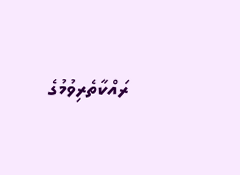ރައްކާތެރިވުމުގެ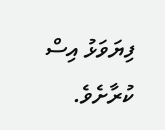ފިޔަވަޅު އިސް ކުރާށެވެ.